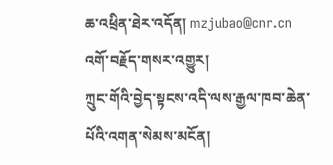ཆ་འཕྲིན་ཐེར་འདོན། mzjubao@cnr.cn
འགོ་བརྗོད་གསར་འགྱུར།
ཀྲུང་གོའི་བྱེད་སྟངས་འདི་ལས་རྒྱལ་ཁབ་ཆེན་པོའི་འགན་སེམས་མངོན།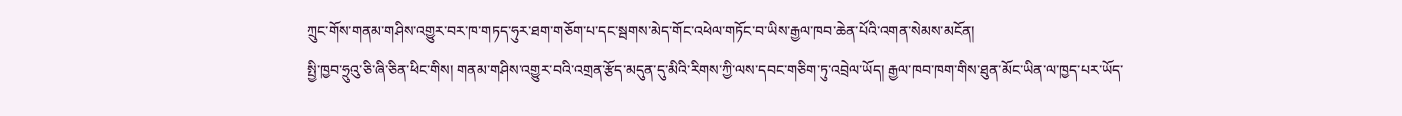ཀྲུང་གོས་གནམ་གཤིས་འགྱུར་བར་ཁ་གཏད་ཧུར་ཐག་གཅོག་པ་དང་སྦགས་མེད་གོང་འཕེལ་གཏོང་བ་ཡིས་རྒྱལ་ཁབ་ཆེན་པོའི་འགན་སེམས་མངོན།
སྤྱི་ཁྱབ་ཧྲུའུ་ཅི་ཞི་ཅིན་ཕིང་གིས། གནམ་གཤིས་འགྱུར་བའི་འགྲན་རྩོད་མདུན་དུ་མིའི་རིགས་ཀྱི་ལས་དབང་གཅིག་ཏུ་འབྲེལ་ཡོད། རྒྱལ་ཁབ་ཁག་གིས་ཐུན་མོང་ཡིན་ལ་ཁྱད་པར་ཡོད་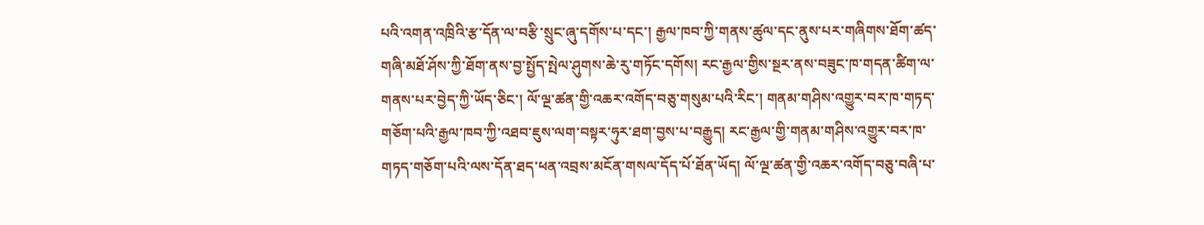པའི་འགན་འཁྲིའི་རྩ་དོན་ལ་བརྩི་སྲུང་ཞུ་དགོས་པ་དང་། རྒྱལ་ཁབ་ཀྱི་གནས་ཚུལ་དང་ནུས་པར་གཞིགས་ཐོག་ཚད་གཞི་མཐོ་ཤོས་ཀྱི་ཐོག་ནས་བྱ་སྤྱོད་སྤེལ་ཤུགས་ཆེ་རུ་གཏོང་དགོས། རང་རྒྱལ་གྱིས་སྔར་ནས་བཟུང་ཁ་གདན་ཚིག་ལ་གནས་པར་བྱེད་ཀྱི་ཡོད་ཅིང་། ལོ་ལྔ་ཚན་གྱི་འཆར་འགོད་བཅུ་གསུམ་པའི་རིང་། གནམ་གཤིས་འགྱུར་བར་ཁ་གཏད་གཅོག་པའི་རྒྱལ་ཁབ་ཀྱི་འཐབ་ཇུས་ལག་བསྟར་ཧུར་ཐག་བྱས་པ་བརྒྱུད། རང་རྒྱལ་གྱི་གནམ་གཤིས་འགྱུར་བར་ཁ་གཏད་གཅོག་པའི་ལས་དོན་ཐད་ཕན་འབྲས་མངོན་གསལ་དོད་པོ་ཐོན་ཡོད། ལོ་ལྔ་ཚན་གྱི་འཆར་འགོད་བཅུ་བཞི་པ་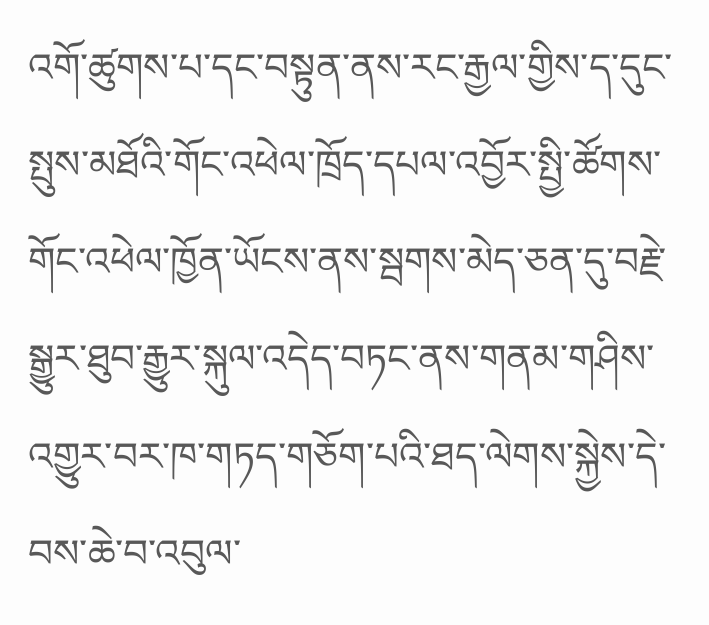འགོ་ཚུགས་པ་དང་བསྟུན་ནས་རང་རྒྱལ་གྱིས་ད་དུང་སྤུས་མཐོའི་གོང་འཕེལ་ཁྲོད་དཔལ་འབྱོར་སྤྱི་ཚོགས་གོང་འཕེལ་ཁྱོན་ཡོངས་ནས་སྦགས་མེད་ཅན་དུ་བརྗེ་སྒྱུར་ཐུབ་རྒྱུར་སྐུལ་འདེད་བཏང་ནས་གནམ་གཤིས་འགྱུར་བར་ཁ་གཏད་གཅོག་པའི་ཐད་ལེགས་སྐྱེས་དེ་བས་ཆེ་བ་འབུལ་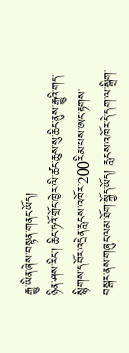རྒྱུ་ཡིན་ཞེས་བསྟན་གནང་ཡོད།
ཉིན་ཤས་རིང་། ཆིང་ཏའོ་གྲོང་ཁྱེར་ལི་ཚང་ཆུས་སུ་ཆིང་ནུས་རྒྱུའི་གད་སྙིགས་དབོར་འདྲེན་རླངས་འཁོར་200རིམ་པས་ཨང་རྟགས་བསྒར་ནས་གཞུང་ལམ་ཐོག་སྐྱོད་ཡོད། རླངས་འཁོར་དེ་དག་ལ་སྒྲིག་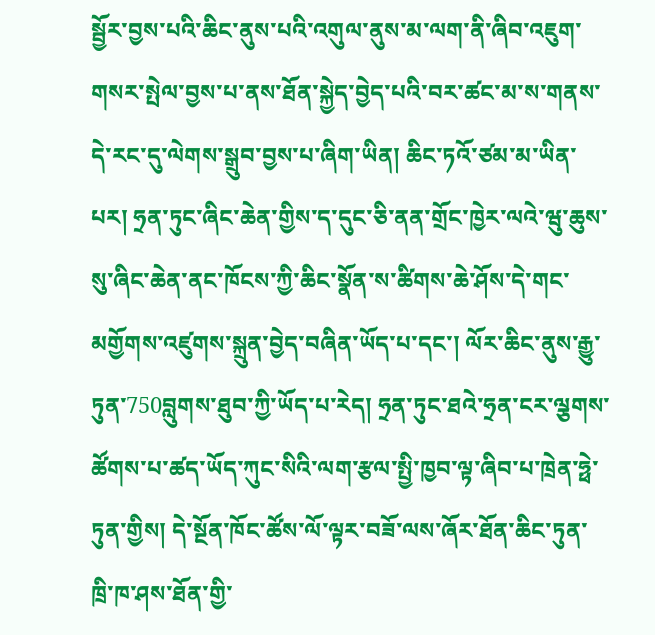སྦྱོར་བྱས་པའི་ཆིང་ནུས་པའི་འགུལ་ནུས་མ་ལག་ནི་ཞིབ་འཇུག་གསར་སྤེལ་བྱས་པ་ནས་ཐོན་སྐྱེད་བྱེད་པའི་བར་ཚང་མ་ས་གནས་དེ་རང་དུ་ལེགས་སྒྲུབ་བྱས་པ་ཞིག་ཡིན། ཆིང་ཏའོ་ཙམ་མ་ཡིན་པར། ཧྲན་ཏུང་ཞིང་ཆེན་གྱིས་ད་དུང་ཅི་ནན་གྲོང་ཁྱེར་ལའེ་ཝུ་ཆུས་སུ་ཞིང་ཆེན་ནང་ཁོངས་ཀྱི་ཆིང་སྣོན་ས་ཚིགས་ཆེ་ཤོས་དེ་གང་མགྱོགས་འཛུགས་སྐྲུན་བྱེད་བཞིན་ཡོད་པ་དང་། ལོར་ཆིང་ནུས་རྒྱུ་ཏུན་750བླུགས་ཐུབ་ཀྱི་ཡོད་པ་རེད། ཧྲན་ཏུང་ཐའེ་ཧྲན་ངར་ལྕགས་ཚོགས་པ་ཚད་ཡོད་ཀུང་སིའི་ལག་རྩལ་སྤྱི་ཁྱབ་ལྟ་ཞིབ་པ་ཁྲེན་ཧྥེ་ཏུན་གྱིས། དེ་སྔོན་ཁོང་ཚོས་ལོ་ལྟར་བཟོ་ལས་ཞོར་ཐོན་ཆིང་ཏུན་ཁྲི་ཁ་ཤས་ཐོན་གྱི་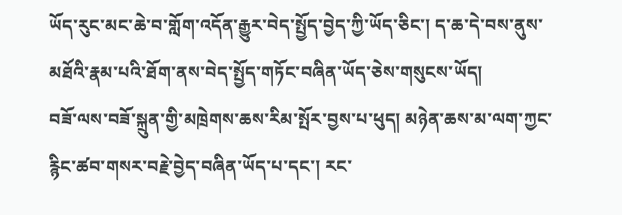ཡོད་རུང་མང་ཆེ་བ་གློག་འདོན་རྒྱུར་བེད་སྤྱོད་བྱེད་ཀྱི་ཡོད་ཅིང་། ད་ཆ་དེ་བས་ནུས་མཐོའི་རྣམ་པའི་ཐོག་ནས་བེད་སྤྱོད་གཏོང་བཞིན་ཡོད་ཅེས་གསུངས་ཡོད།
བཟོ་ལས་བཟོ་སྐྲུན་གྱི་མཁྲེགས་ཆས་རིམ་སྤོར་བྱས་པ་ཕུད། མཉེན་ཆས་མ་ལག་ཀྱང་རྙིང་ཚབ་གསར་བརྗེ་བྱེད་བཞིན་ཡོད་པ་དང་། རང་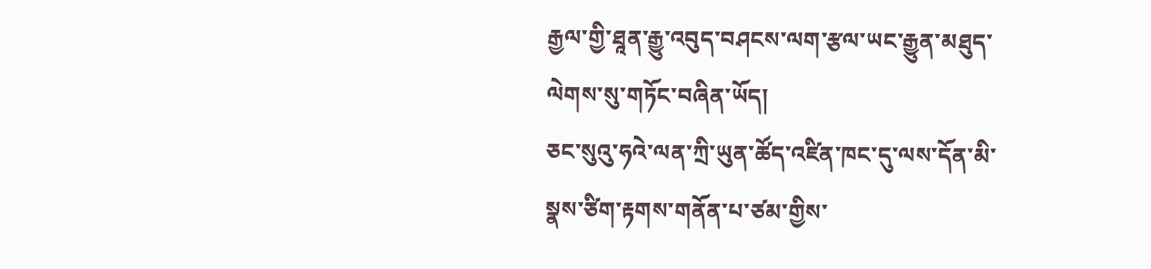རྒྱལ་གྱི་ཐཱན་རྒྱུ་འབུད་བཤངས་ལག་རྩལ་ཡང་རྒྱུན་མཐུད་ལེགས་སུ་གཏོང་བཞིན་ཡོད།
ཅང་སུའུ་ཧའེ་ལན་ཀྲི་ཡུན་ཚོད་འཛིན་ཁང་དུ་ལས་དོན་མི་སྣས་ཙིག་རྟགས་གནོན་པ་ཙམ་གྱིས་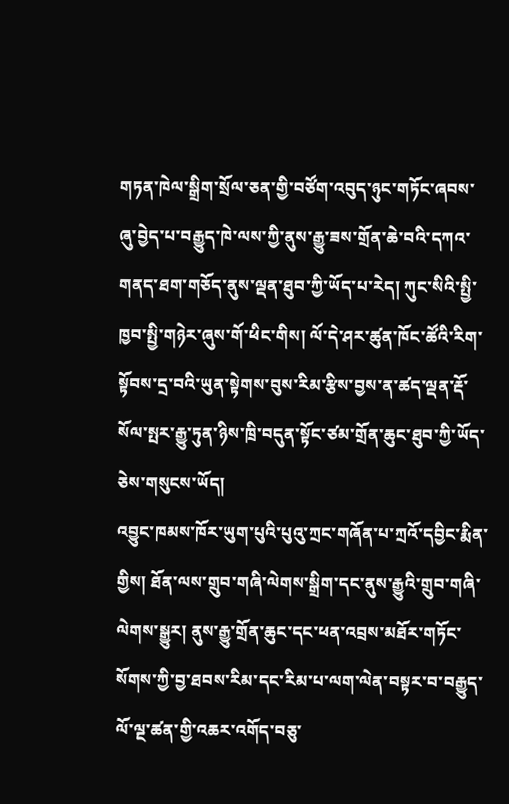གཏན་ཁེལ་སྒྲིག་སྲོལ་ཅན་གྱི་བཙོག་འབུད་ཉུང་གཏོང་ཞབས་ཞུ་བྱེད་པ་བརྒྱུད་ཁེ་ལས་ཀྱི་ནུས་རྒྱུ་ཟས་གྲོན་ཆེ་བའི་དཀའ་གནད་ཐག་གཅོད་ནུས་ལྡན་ཐུབ་ཀྱི་ཡོད་པ་རེད། ཀུང་སིའི་སྤྱི་ཁྱབ་སྤྱི་གཉེར་ཞུས་གོ་ཕིང་གིས། ལོ་དེ་ཤར་ཚུན་ཁོང་ཚོའི་རིག་སྟོབས་དྲ་བའི་ཡུན་སྟེགས་བུས་རིམ་རྩིས་བྱས་ན་ཚད་ལྡན་རྡོ་སོལ་སྤར་རྒྱུ་ཏུན་ཉིས་ཁྲི་བདུན་སྟོང་ཙམ་གྲོན་ཆུང་ཐུབ་ཀྱི་ཡོད་ཅེས་གསུངས་ཡོད།
འབྱུང་ཁམས་ཁོར་ཡུག་པུའི་པུའུ་ཀྲང་གཞོན་པ་ཀྲའོ་དབྱིང་རྨིན་གྱིས། ཐོན་ལས་གྲུབ་གཞི་ལེགས་སྒྲིག་དང་ནུས་རྒྱུའི་གྲུབ་གཞི་ལེགས་སྒྱུར། ནུས་རྒྱུ་གྲོན་ཆུང་དང་ཕན་འབྲས་མཐོར་གཏོང་སོགས་ཀྱི་བྱ་ཐབས་རིམ་དང་རིམ་པ་ལག་ལེན་བསྟར་བ་བརྒྱུད་ལོ་ལྔ་ཚན་གྱི་འཆར་འགོད་བཅུ་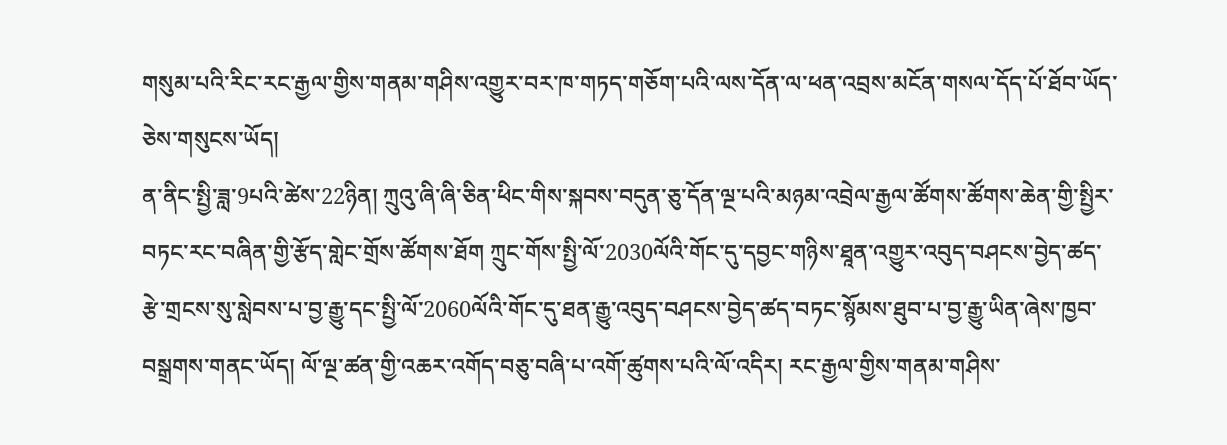གསུམ་པའི་རིང་རང་རྒྱལ་གྱིས་གནམ་གཤིས་འགྱུར་བར་ཁ་གཏད་གཅོག་པའི་ལས་དོན་ལ་ཕན་འབྲས་མངོན་གསལ་དོད་པོ་ཐོབ་ཡོད་ཅེས་གསུངས་ཡོད།
ན་ནིང་སྤྱི་ཟླ་9པའི་ཚེས་22ཉིན། ཀྲུའུ་ཞི་ཞི་ཅིན་ཕིང་གིས་སྐབས་བདུན་ཅུ་དོན་ལྔ་པའི་མཉམ་འབྲེལ་རྒྱལ་ཚོགས་ཚོགས་ཆེན་གྱི་སྤྱིར་བཏང་རང་བཞིན་གྱི་རྩོད་གླེང་གྲོས་ཚོགས་ཐོག ཀྲུང་གོས་སྤྱི་ལོ་2030ལོའི་གོང་དུ་དབྱང་གཉིས་ཐཱན་འགྱུར་འབུད་བཤངས་བྱེད་ཚད་རྩེ་གྲངས་སུ་སླེབས་པ་བྱ་རྒྱུ་དང་སྤྱི་ལོ་2060ལོའི་གོང་དུ་ཐན་རྒྱུ་འབུད་བཤངས་བྱེད་ཚད་བཏང་སྙོམས་ཐུབ་པ་བྱ་རྒྱུ་ཡིན་ཞེས་ཁྱབ་བསྒྲགས་གནང་ཡོད། ལོ་ལྔ་ཚན་གྱི་འཆར་འགོད་བཅུ་བཞི་པ་འགོ་ཚུགས་པའི་ལོ་འདིར། རང་རྒྱལ་གྱིས་གནམ་གཤིས་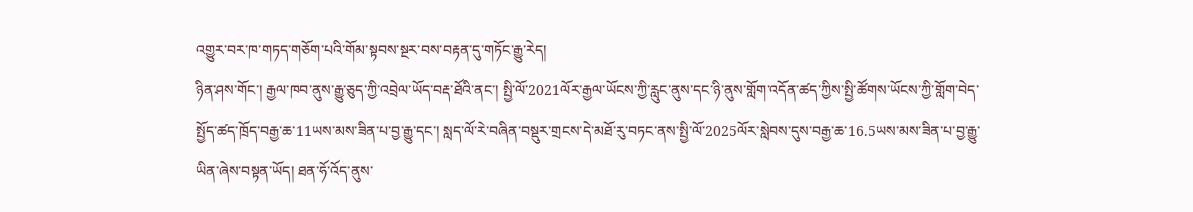འགྱུར་བར་ཁ་གཏད་གཅོག་པའི་གོམ་སྟབས་སྔར་བས་བརྟན་དུ་གཏོང་རྒྱུ་རེད།
ཉིན་ཤས་གོང་། རྒྱལ་ཁབ་ནུས་རྒྱུ་ཅུད་ཀྱི་འབྲེལ་ཡོད་བརྡ་ཐོའི་ནང་། སྤྱི་ལོ་2021ལོར་རྒྱལ་ཡོངས་ཀྱི་རླུང་ནུས་དང་ཉི་ནུས་གློག་འདོན་ཚད་ཀྱིས་སྤྱི་ཚོགས་ཡོངས་ཀྱི་གློག་བེད་སྤྱོད་ཚད་ཁྲོད་བརྒྱ་ཆ་11ཡས་མས་ཟིན་པ་བྱ་རྒྱུ་དང་། སླད་ལོ་རེ་བཞིན་བསྡུར་གྲངས་དེ་མཐོ་རུ་བཏང་ནས་སྤྱི་ལོ་2025ལོར་སླེབས་དུས་བརྒྱ་ཆ་16.5ཡས་མས་ཟིན་པ་བྱ་རྒྱུ་ཡིན་ཞེས་བསྟན་ཡོད། ཐན་ཧོ་འོད་ནུས་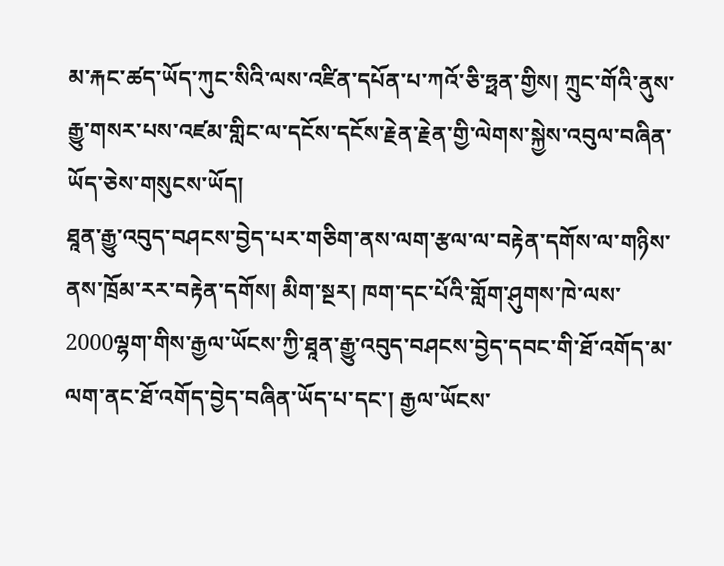མ་རྐང་ཚད་ཡོད་ཀུང་སིའི་ལས་འཛིན་དཔོན་པ་ཀའོ་ཅི་ཧྥན་གྱིས། ཀྲུང་གོའི་ནུས་རྒྱུ་གསར་པས་འཛམ་གླིང་ལ་དངོས་དངོས་རྗེན་རྗེན་གྱི་ལེགས་སྐྱེས་འབུལ་བཞིན་ཡོད་ཅེས་གསུངས་ཡོད།
ཐཱན་རྒྱུ་འབུད་བཤངས་བྱེད་པར་གཅིག་ནས་ལག་རྩལ་ལ་བརྟེན་དགོས་ལ་གཉིས་ནས་ཁྲོམ་རར་བརྟེན་དགོས། མིག་སྔར། ཁག་དང་པོའི་གློག་ཤུགས་ཁེ་ལས་2000ལྷག་གིས་རྒྱལ་ཡོངས་ཀྱི་ཐཱན་རྒྱུ་འབུད་བཤངས་བྱེད་དབང་གི་ཐོ་འགོད་མ་ལག་ནང་ཐོ་འགོད་བྱེད་བཞིན་ཡོད་པ་དང་། རྒྱལ་ཡོངས་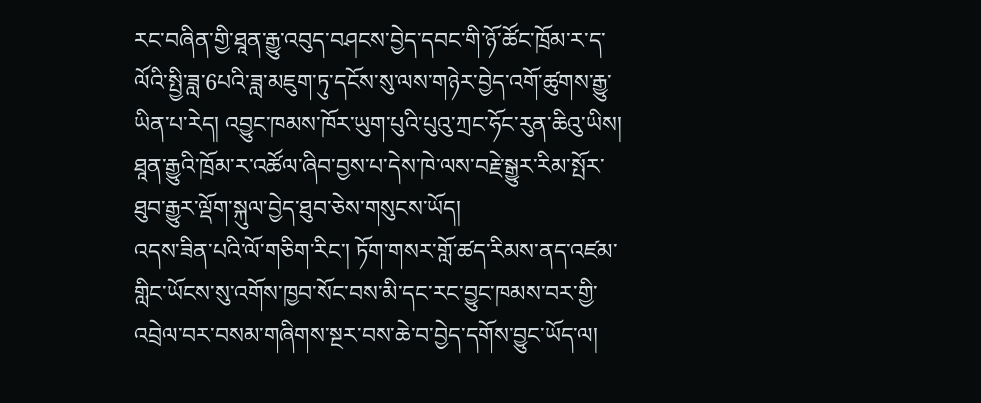རང་བཞིན་གྱི་ཐཱན་རྒྱུ་འབུད་བཤངས་བྱེད་དབང་གི་ཉོ་ཚོང་ཁྲོམ་ར་ད་ལོའི་སྤྱི་ཟླ་6པའི་ཟླ་མཇུག་ཏུ་དངོས་སུ་ལས་གཉེར་བྱེད་འགོ་ཚུགས་རྒྱུ་ཡིན་པ་རེད། འབྱུང་ཁམས་ཁོར་ཡུག་པུའི་པུའུ་ཀྲང་ཧོང་རུན་ཆིའུ་ཡིས། ཐཱན་རྒྱུའི་ཁྲོམ་ར་འཚོལ་ཞིབ་བྱས་པ་དེས་ཁེ་ལས་བརྗེ་སྒྱུར་རིམ་སྤོར་ཐུབ་རྒྱུར་ལྡོག་སྐུལ་བྱེད་ཐུབ་ཅེས་གསུངས་ཡོད།
འདས་ཟིན་པའི་ལོ་གཅིག་རིང་། ཏོག་གསར་གློ་ཚད་རིམས་ནད་འཛམ་གླིང་ཡོངས་སུ་འགོས་ཁྱབ་སོང་བས་མི་དང་རང་བྱུང་ཁམས་བར་གྱི་འབྲེལ་བར་བསམ་གཞིགས་སྔར་བས་ཆེ་བ་བྱེད་དགོས་བྱུང་ཡོད་ལ།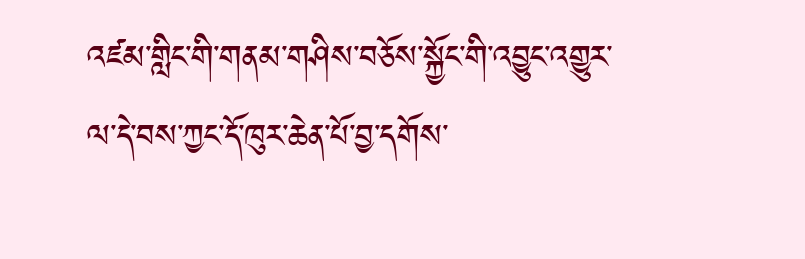འཛམ་གླིང་གི་གནམ་གཤིས་བཅོས་སྐྱོང་གི་འབྱུང་འགྱུར་ལ་དེ་བས་ཀྱང་དོ་ཁུར་ཆེན་པོ་བྱ་དགོས་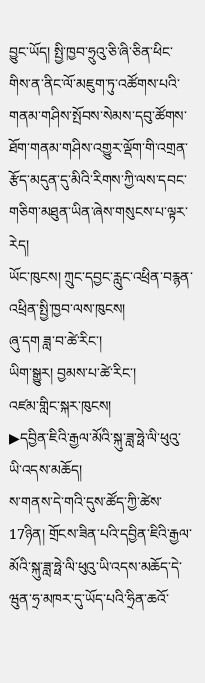བྱུང་ཡོད། སྤྱི་ཁྱབ་ཧྲུའུ་ཅི་ཞི་ཅིན་ཕིང་གིས་ན་ནིང་ལོ་མཇུག་ཏུ་འཚོགས་པའི་གནམ་གཤིས་སྤོབས་སེམས་དབུ་ཚོགས་ཐོག་གནམ་གཤིས་འགྱུར་ལྡོག་གི་འགྲན་རྩོད་མདུན་དུ་མིའི་རིགས་ཀྱི་ལས་དབང་གཅིག་མཐུན་ཡིན་ཞེས་གསུངས་པ་ལྟར་རེད།
ཡོང་ཁུངས། ཀྲུང་དབྱང་རླུང་འཕྲིན་བརྙན་འཕྲིན་སྤྱི་ཁྱབ་ལས་ཁུངས།
ཞུ་དག ཟླ་བ་ཚེ་རིང་།
ཡིག་སྒྱུར། བྱམས་པ་ཚེ་རིང་།
འཛམ་གླིང་སྐར་ཁུངས།
▶དབྱིན་ཇིའི་རྒྱལ་མོའི་སྐུ་ཟླ་ཧྥེ་ལི་ཕུའུ་ཡི་འདས་མཆོད།
ས་གནས་དེ་གའི་དུས་ཚོད་ཀྱི་ཚེས་17ཉིན། གྲོངས་ཟིན་པའི་དབྱིན་ཇིའི་རྒྱལ་མོའི་སྐུ་ཟླ་ཧྥེ་ལི་ཕུའུ་ཡི་འདས་མཆོད་དེ་ཝུན་ཧྲ་མཁར་དུ་ཡོད་པའི་ཧྲིན་ཆའོ་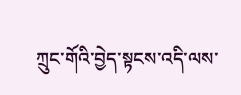ཀྲུང་གོའི་བྱེད་སྟངས་འདི་ལས་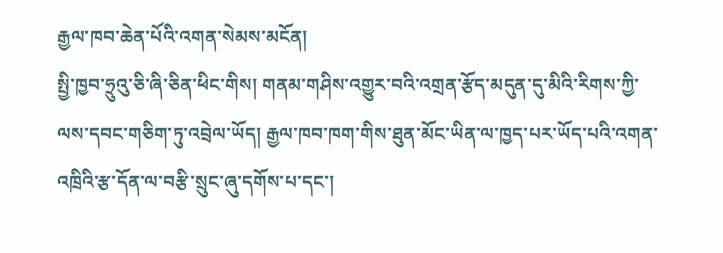རྒྱལ་ཁབ་ཆེན་པོའི་འགན་སེམས་མངོན།
སྤྱི་ཁྱབ་ཧྲུའུ་ཅི་ཞི་ཅིན་ཕིང་གིས། གནམ་གཤིས་འགྱུར་བའི་འགྲན་རྩོད་མདུན་དུ་མིའི་རིགས་ཀྱི་ལས་དབང་གཅིག་ཏུ་འབྲེལ་ཡོད། རྒྱལ་ཁབ་ཁག་གིས་ཐུན་མོང་ཡིན་ལ་ཁྱད་པར་ཡོད་པའི་འགན་འཁྲིའི་རྩ་དོན་ལ་བརྩི་སྲུང་ཞུ་དགོས་པ་དང་།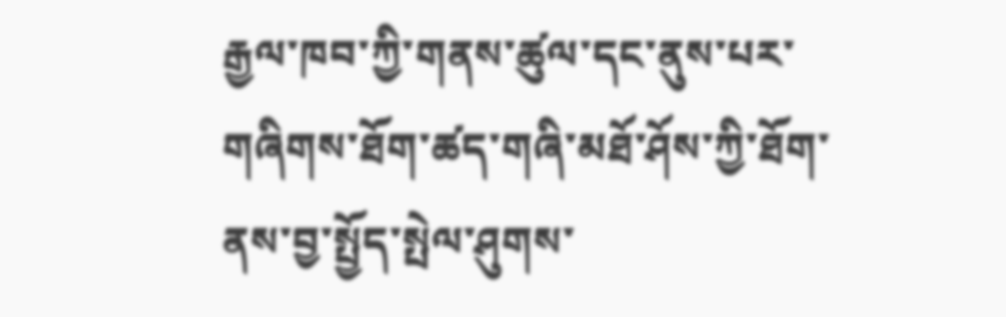རྒྱལ་ཁབ་ཀྱི་གནས་ཚུལ་དང་ནུས་པར་གཞིགས་ཐོག་ཚད་གཞི་མཐོ་ཤོས་ཀྱི་ཐོག་ནས་བྱ་སྤྱོད་སྤེལ་ཤུགས་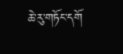ཆེ་རུ་གཏོང་དགོ